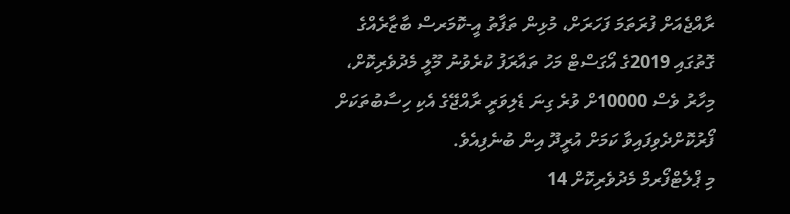ރާއްޖެއަށް ފުރަތަމަ ފަހަރަށް، މުޅިން ތަފާތު އީ-ކޮމަރސް ބާޒާރެއްގެ ގޮތުގައި 2019ގެ އޯގަސްޓް މަހު ތައާރަފު ކުރެވުނު މޫލީ މެދުވެރިކޮށް، މިހާރު ވެސް 10000ށް ވުރެ ގިނަ ޑެލިވަރީ ރާއްޖޭގެ އެކި ހިސާބުތަކަށް ފޯރުކޮށްދެވިފައިވާ ކަމަށް އުރީދޫ އިން ބުނެފިއެވެ.
މި ޕްލެޓްފޯރމް މެދުވެރިކޮށް 14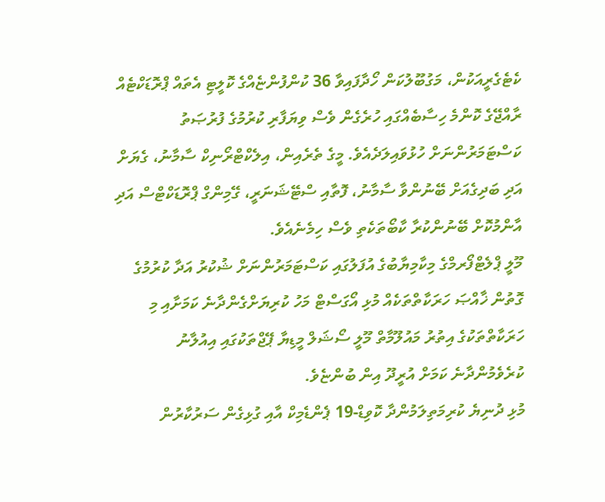ކެޓެގެރީއަކުން، މަގުބޫލުކަން ހޯދާފައިވާ 36 ކުންފުންޏެއްގެ ކޮލީޓި އެތައް ޕްރޮޑަކްޓެއް ރާއްޖޭގެ ކޮންމެ ހިސާބެއްގައި ހުރެގެން ވެސް ވިޔަފާރި ކުރުމުގެ ފުރުޞަތު ކަސްޓަމަރުންނަށް ހުޅުވައިލަދެއެވެ. މީގެ ތެރެއިން، އިލެކްޓްރޯނިކް ސާމާނު، ގެޔަށް އަދި ބަދިގެއަށް ބޭނުންވާ ސާމާނު، ފޮތާއި ސްޓޭޝަނަރީ، ގޭމިންގް ޕްރޮޑަކްޓްސް އަދި އާންމުކޮށް ބޭނުންކުރާ ކާބޯތަކެތި ވެސް ހިމެނެއެވެ.
މޫލީ ޕްލެޓްފޯރމްގެ މިކާމިޔާބުގެ އުފަލުގައި ކަސްޓަމަރުންނަށް ޝުކުރު އަދާ ކުރުމުގެ ގޮތުން ޚާއްޞަ ހަރަކާތްތަކެއް މުޅި އޯގަސްޓް މަހު ކުރިޔަށްގެންދާނެ ކަމަށާއި މި ހަރަކާތްތަކުގެ އިތުރު މައުލޫމާތް މޫލީ ސޯޝަލް މީޑިޔާ ޕޭޖްތަކުގައި އިއުލާނު ކުރެވެމުންދާނެ ކަމަށް އުރީދޫ އިން ބުންޏެވެ.
މުޅި ދުނިޔެ ކުރިމަތިލަމުންދާ ކޮވިޑް-19 ޕެންޑެމިކް އާއި ގުޅިގެން ސަރުކާރުން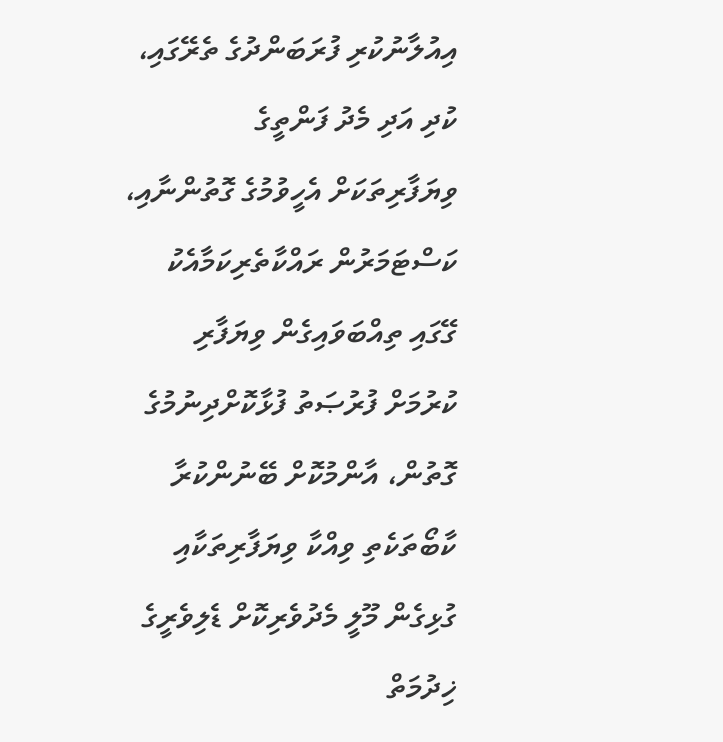އިއުލާނުކުރި ފުރަބަންދުގެ ތެރޭގައި، ކުދި އަދި މެދު ފަންތީގެ ވިޔަފާރިތަކަށް އެހީވުމުގެ ގޮތުންނާއި، ކަސްޓަމަރުން ރައްކާތެރިކަމާއެކު ގޭގައި ތިއްބަވައިގެން ވިޔަފާރި ކުރުމަށް ފުރުޞަތު ފުޅާކޮށްދިނުމުގެ ގޮތުން، އާންމުކޮށް ބޭނުންކުރާ ކާބޯތަކެތި ވިއްކާ ވިޔަފާރިތަކާއި ގުޅިގެން މޫލީ މެދުވެރިކޮށް ޑެލިވެރީގެ ޚިދުމަތް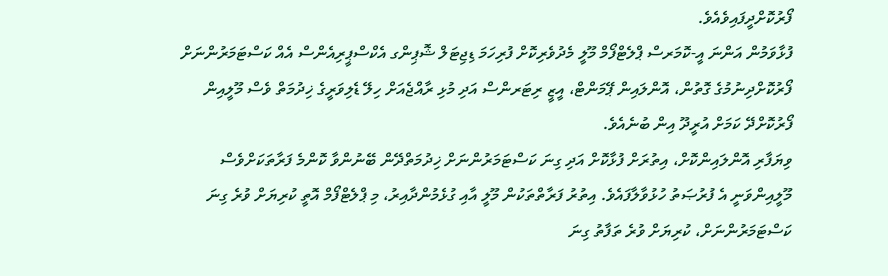ފޯރުކޮށްދީފައިވެއެވެ.
ފުޅާވަމުން އަންނަ އީ-ކޮމަރސް ޕްލެޓްފޯމް މޫލީ މެދުވެރިކޮށް ފުރިހަމަ ޑިޖިޓަލް ޝޮޕިންގ އެކްސްޕީރިއެންސް އެއް ކަސްޓަމަރުންނަށް ފޯރުކޮށްދިނުމުގެ ގޮތުން، އޮންލައިން ޕޭމަންޓް، އީޒީ ރިޓަރންސް އަދި މުޅި ރާއްޖެއަށް ހިލޭ ޑެލިވަރީގެ ޚިދުމަތް ވެސް މޫލީއިން ފޯރުކޮށްދޭ ކަމަށް އުރީދޫ އިން ބުނެއެވެ.
ވިޔަފާރި އޮންލައިންކޮށް، އިތުރަށް ފުޅާކޮށް އަދި ގިނަ ކަސްޓަމަރުންނަށް ޚިދުމަތްދޭން ބޭނުންވާ ކޮންމެ ފަރާތަކަށްވެސް މޫލީއިންވަނީ އެ ފުރުޞަތު ހުޅުވާލާފައެވެ. އިތުރު ފަރާތްތަކުން މޫލީ އާއި ގުޅެމުންދާއިރު، މި ޕްލެޓްފޯމް އޮތީ ކުރިޔަށް ވުރެ ގިނަ ކަސްޓަމަރުންނަށް، ކުރިޔަށް ވުރެ ތަފާތު ގިނަ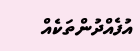އުފެއްދުންތަކެއް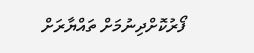ފޯރުކޮށްދިނުމަށް ތައްޔާރަށް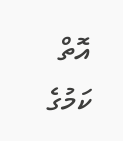އޮތް ކަމުގެ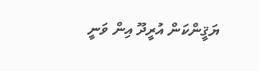ޔަޤީންކަން އުރީދޫ އިން ވަނީ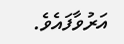އަރުވާފައެވެ.